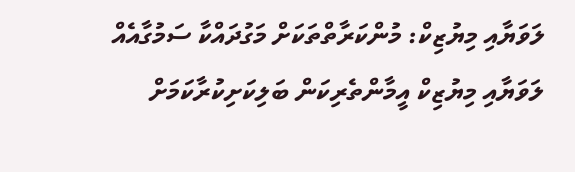ލަވަޔާއި މިޔުޒިކް: މުންކަރާތްތަކަށް މަގުދައްކާ ސަމުގާއެއް
ލަވަޔާއި މިޔުޒިކް އީމާންތެރިކަން ބަލިކަށިކުރާކަމަށް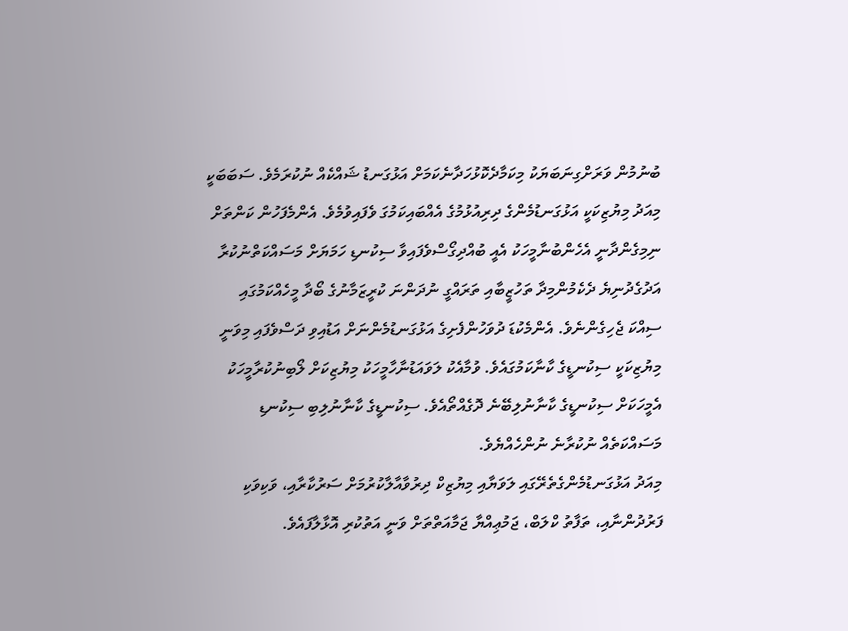ބުނުމުން ވަރަށްގިނަބަޔަކު މިކަމާދެކޮޅުހަދާނެކަމަށް އަޅުގަނޑު ޝައްކެއް ނުކުރަމެވެ. ސަބަބަކީ މިއަދު މިޔުޒިކަކީ އަޅުގަނޑުމެންގެ ދިރިއުޅުމުގެ އެއްބައިކަމުގަ ވެފައިވުމެވެ. އެންމެފަހުން ކަންތަށް ނިމިގެންދާނީ އެހެންބުނާމީހަކު އެއީ ބުއްދިގޯސްވެފައިވާ ސިކުނޑި ހަމަޔަށް މަސައްކަތްނުކުރާ އަދުގެދުނިޔެ ދެކެމުންމިދާ ތަހުޒީބާއި ތަރައްގީ ނުދަންނަ ކުރީޒަމާނުގެ ބޯދާ މީހެއްކަމުގައި ސިއްކަ ޖެހިގެންނެވެ. އެންމެކުޑަ ދުވަހުންފެށިގެ އަޅުގަނޑުމެންނަށް އަޑުއިވި ދަސްވެފައި މިވަނީ މިޔުޒިކަކީ ސިކުނޑީގެ ކާނާކަމުގައެވެ. ވުމާއެކު ލަވައަޑުނާހާމީހަކު މިޔުޒިކަށް ލޯބިނުކުރާމީހަކު އެމީހަކަށް ސިކުނޑީގެ ކާނާނުލިބޭނެ ދޮގެއްތޯއެވެ. ސިކުނޑީގެ ކާނާނުލިބި ސިކުނޑި މަސައްކަތެއް ނުކުރާނެ ނުންހެއްޔެވެ.
މިއަދު އަޅުގަނޑުމެންގެތެރޭގައި ލަވަޔާއި މިޔުޒިކް ދިރުވާއާލާކުރުމަށް ސަރުކާރާއި، ވަކިވަކި ފަރުދުންނާއި، ތަފާތު ކްލަބް، ޖަމުޢިއްޔާ ޖަމާއަތްތަށް ވަނީ އަތުކުރި އޮޅާލާފައެވެ.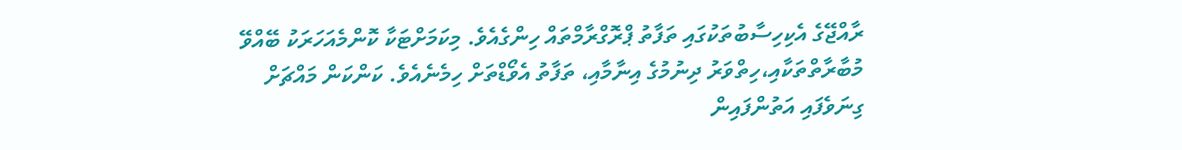ރާއްޖޭގެ އެކިހިސާބުތަކުގައި ތަފާތު ޕްރޮގްރާމްތައް ހިންގެއެވެ. މިކަމަށްޓަކާ ކޮންމެއަހަރަކު ބޭއްވޭ މުބާރާތްތަކާއި،ހިތްވަރު ދިނުމުގެ އިނާމާއި، ތަފާތު އެވޯޑްތަށް ހިމެނެއެވެ. ކަންކަން މައްޗަށް ގިނަވެފައި އަތުންފައިން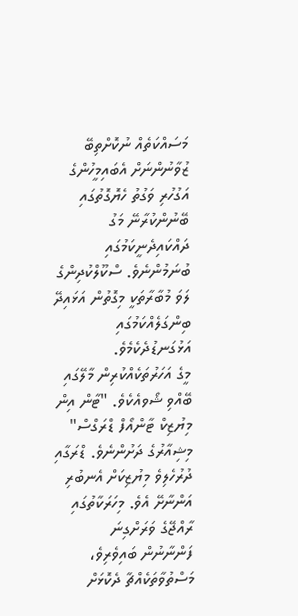މަސައްކަތެއް ނުކޮށްތިބޭ ޒުވާނުންނަށް އެބައިމީހުންގެ އަގުހުރި ވަގުތު ހެޔޮގޮތުގައި ބޭނުންކުރާނޭ މަގު ދައްކައިދެނީކަމުގައި ބުނަމުންނެވެ. ސްކޫލްކުދިންގެ ލަވަ މުބާރާތަކީ މިގޮތުން އަޅައިދޭ ބިންގަލެއްކަމުގައި އަޅުގަނޑުދެކެމެވެ.
މީގެ އަހަރުތަކެއްކުރިން މާލޭގައި ބޭއްވި ޝޯވއެކެވެ. "ޓާން އިން މިޔުޒިކް ޓާންއޯފް ޑްރަގްސް" މިޝިއާރުގެ ދަށުންނެވެ. ޑްރަގާއި ދުރުހެލިވެ މިޔުޒިކަށް އެނބުރި އަންނާށޭ އެވެ. މިހަރަކާތުގައި ރާއްޖޭގެ ވަރަށްގިނަ ފަންނާނުން ބައިވެރިވެ، މަސްތުވާތަކެއްޗާ ދެކޮޅަށް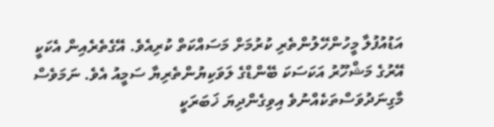އަޑުއުފުލާ މީހުންހޭލުންތެރި ކުރުމަށް މަސައްކަތް ކުރިއެވެ. އޭގެތެރެއިން އެކަކީ އޭރުގެ މަޝްހޫރު އަކަސަކަ ބޭންޑްގެ ލަވަކިޔުންތެރިޔާ ސަމީއު އެވެ. ނަމަވެސް މާގިނަދުވަސްތަކެއްނުވެ އިވިގެންދިޔަ ޚަބަރަކީ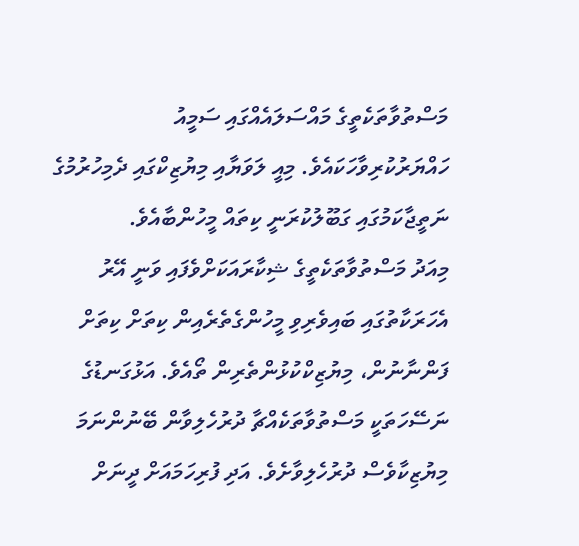މަސްތުވާތަކެތީގެ މައްސަލައެއްގައި ސަމީއު ހައްޔަރުކުރިވާހަކައެވެ. މިއީ ލަވަޔާއި މިޔުޒިކްގައި ދެމިހުރުމުގެ ނަތީޖާކަމުގައި ގަބޫލުކުރަނީ ކިތައް މީހުންބާއެވެ.
މިއަދު މަސްތުވާތަކެތީގެ ޝިކާރައަކަށްވެފައި ވަނީ އޭރު އެހަރަކާތުގައި ބައިވެރިވި މީހުންގެތެރެއިން ކިތަށް ކިތަށް ފަންނާނުން، މިޔުޒިކްކުޅުންތެރިން ތޯއެވެ. އަޅުގަނޑުގެ ނަސޭހަތަކީ މަސްތުވާތަކެއްޗާ ދުރުހެލިވާން ބޭނުންނަމަ މިޔުޒިކާވެސް ދުރުހެލިވާށެވެ. އަދި ފުރިހަމައަށް ދީނަށް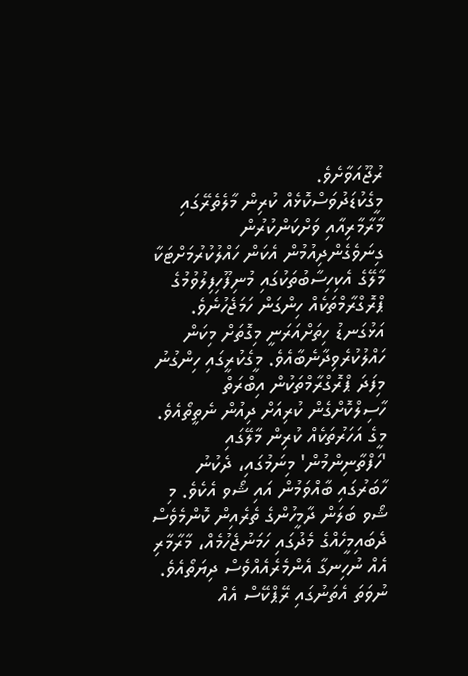ރުޖޫއަވާށެވެ.
މީގެކުޑަދުވަސްކޮޅެއް ކުރިން މާލެތެރޭގައި މާރާމާރިއާއި ވަށްކަންކުރުން ގިނަވެގެންދިއުމުން އެކަން ހައްލުކުރުމަށްޓަކާ މާލޭގެ އެކިހިސާބުތަކުގައި މުނިފޫހިފިލުވުމުގެ ޕްރޮގްރާމްތަކެއް ހިންގަން ހަމަޖެހުނެވެ. އަޅުގަނޑު ހިތަށްއަރަނީ މިގޮތަށް މިކަން ހައްލުކުރެވިދާނެބާއެވެ. މީގެކުރީގައި ހިންގުނު މިފަދަ ޕްރޮގްރާމްތަކުން އިބްރަތް ހާސިލްކޮށްގެން ކުރިއަށް ދިއުން ނެތީތޯއެވެ. މީގެ އަހަރުތަކެއް ކުރިން މާލޭގައި 'ހަފްތާނިންމުން' މިނަމުގައި، ދެކުނު ހާބަރުގައި ބާއްވަމުން އައި ޝޯވ އެކެވެ. މި ޝޯވ ބަލަން ދާމީހުންގެ ތެރެއިން ކޮންމެވެސް ދެބައިމީހެއްގެ މެދުގައި ހަމަނުޖެހުމެއް، މާރާމާރި އެއް ނުހިނގާ އެންމެރެއެއްވެސް ދިޔަތޯއެވެ. ނުވަތަ އެތަނުގައި ރޭޕްކޭސް އެއް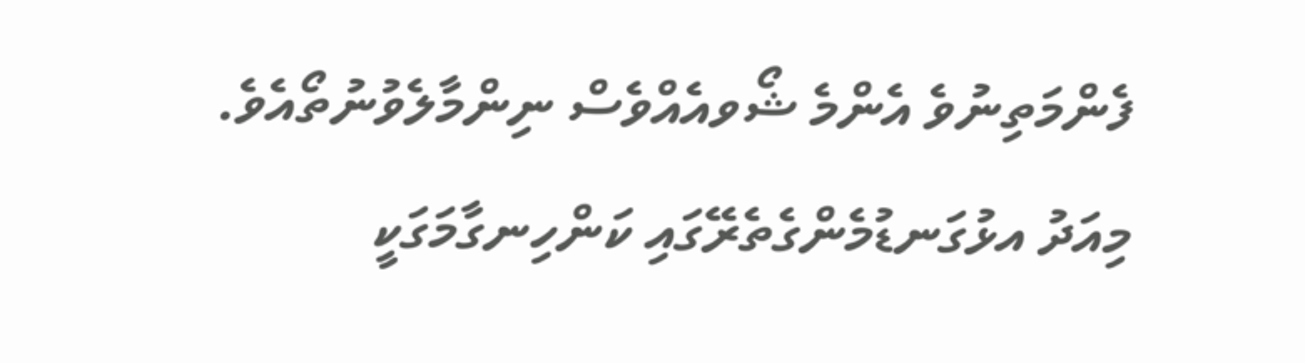ފެންމަތިނުވެ އެންމެ ޝޯވއެއްވެސް ނިންމާލެވުނުތޯއެވެ.
މިއަދު އޅުގަނޑުމެންގެތެރޭގައި ކަންހިނގާމަގަކީ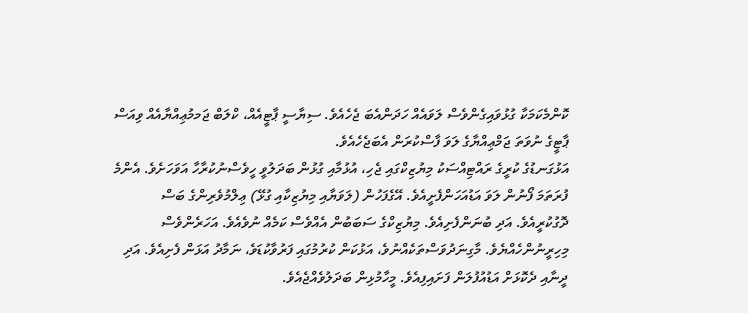ކޮންމެކަމަކާ ގުޅުވައިގެންވެސް ލަވައެއް ހަދަންއެބަ ޖެހެއެވެ. ސިޔާސީ ޕާޓީއެއް، ކްލަބް ޖަމމުޢިއްޔާއެއް ވިއަސް ޕާޓީގެ ނުވަތަ ޖަމްޢިއްޔާގެ ލަވަ ފާސްކުރަން އެބަޖެހެއެވެ.
އަޅުގަނޑުގެ ކުރީގެ ރައްޓިއްސަކު މިޔުޒިކްގައި ޖެހި، އުޅުމާއި ގުޅުން ބަދަލުވީ ހީވެސްނުކުރާހާ އަވަހަށެވެ. އެންމެ ފުރަތަމަ ފޯނުން ލަވަ އަޑުއަހަންފެށީއެވެ. އޭގެފަހުން (ލަވަޔާއި މިޔުޒިކާއި ގުޅޭ) ޢިލްމުވެރިންގެ ބަސް ދޮގުކުރީއެވެ. އަދި ބުނަންފެށިއެވެ. މިޔުޒިކްގެ ސަބަބުން އެއްވެސް ކަމެއް ނުވެއެވެ. އަހަރެންވެސް މިހިރީނުންހެއްޔެވެ. މާގިނަދުވަސްތަކެއްނުވެ، އަޅުކަން ކުރުމުގައި ފަރުވާކުޑަވެ، ނަމާދު އަޅަން ފެށިއެވެ. އަދި ދީނާއި ދެކޮޅަށް އަޑުއުފުލަން ފަށައިފިއެވެ. މީހާމުޅިން ބަދަލުވެއްޖެއެވެ.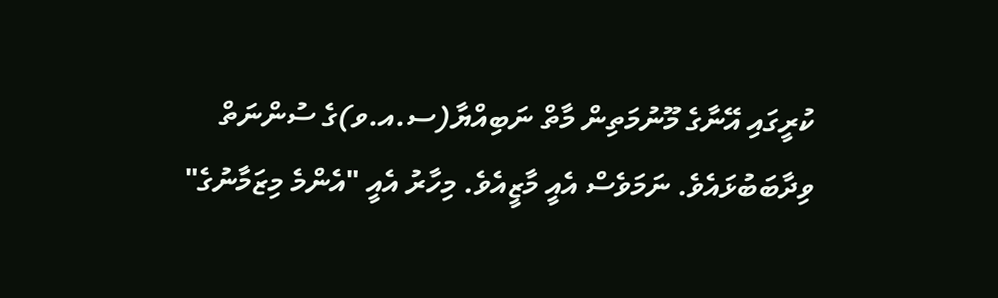ކުރީގައި އޭނާގެ މޫނުމަތިން މާތް ނަބިއްޔާ(ސ.އ.ވ)ގެ ސުންނަތް ވިދާބަބުޅައެވެ. ނަމަވެސް އެއީ މާޒީއެވެ. މިހާރު އެއީ "އެންމެ މިޒަމާނުގެ"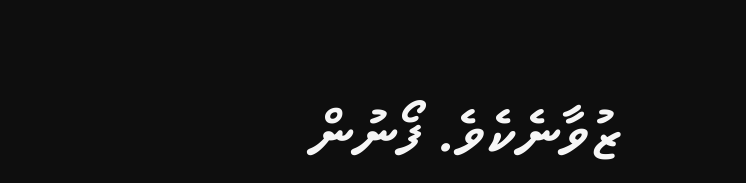ޒުވާނެކެވެ. ފޯނުން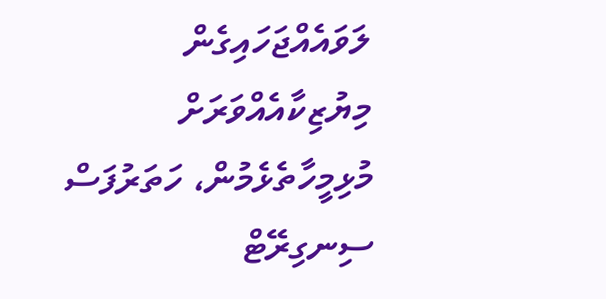ލަވައެއްޖަހައިގެން މިޔުޒިކާއެއްވަރަށް މުޅިމީހާތެޅެމުން، ހަތަރުފަސް ސިނގިރޭޓް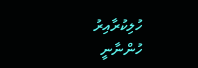ހުލިކުރާއިރު ހުންނާނީ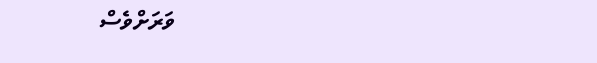ވަރަށްވެސް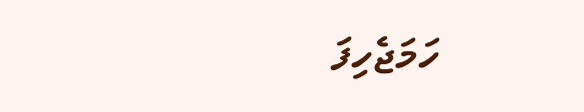ހަމަޖެހިފަ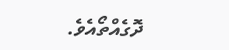ދޮގެއްތޯއެވެ.